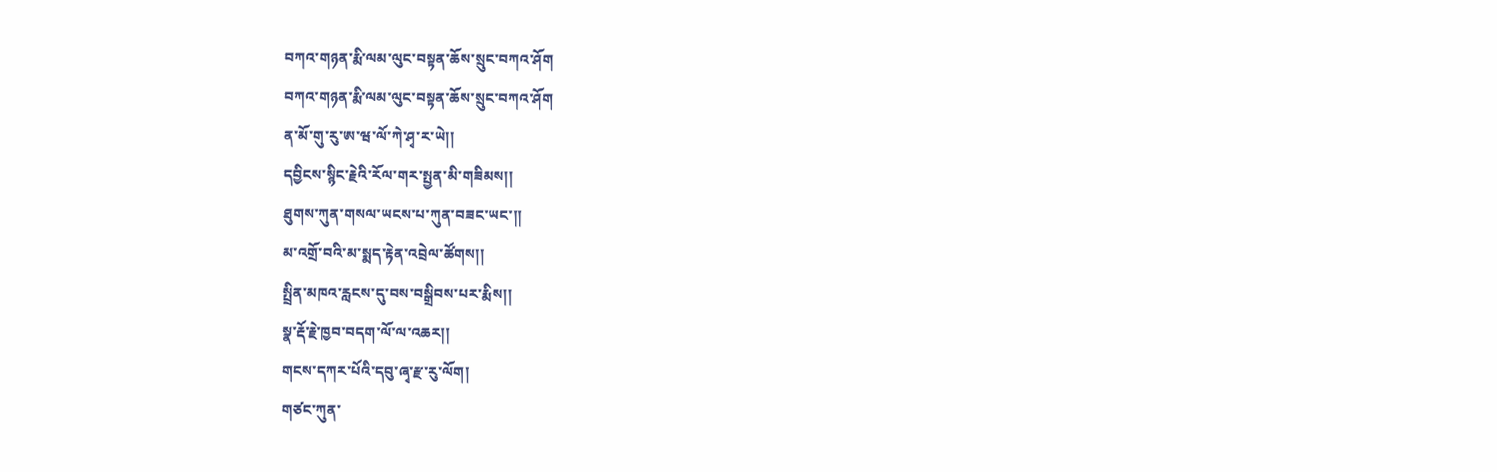བཀའ་གཉན་རྨི་ལམ་ལུང་བསྟན་ཆོས་སྲུང་བཀའ་ཤོག
བཀའ་གཉན་རྨི་ལམ་ལུང་བསྟན་ཆོས་སྲུང་བཀའ་ཤོག
ན་མོ་གུ་རུ་ཨ་ཝ་ལོ་ཀེ་ཤྭ་ར་ཡེ།།
དབྱིངས་སྙིང་རྗེའི་རོལ་གར་སྤྱན་མི་གཟིམས།།
ཐུགས་ཀུན་གསལ་ཡངས་པ་ཀུན་བཟང་ཡང་།།
མ་འགྲོ་བའི་མ་སྨད་རྟེན་འབྲེལ་ཚོགས།།
སྤྲིན་མཁའ་རླངས་དུ་བས་བསྒྲིབས་པར་རྨིས།།
སྣ་རྡོ་རྗེ་ཁྱབ་བདག་ལོ་ལ་འཆར།།
གངས་དཀར་པོའི་དབུ་ཞྭ་རྫ་རུ་ལོག།
གཙང་ཀུན་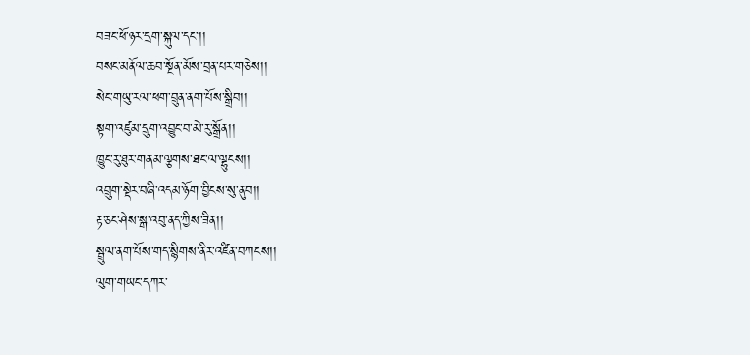བཟང་ཕོ་ཉར་དྲག་སྐུལ་དང་།།
བསང་མནོལ་ཆབ་སྔོན་མོས་བྲན་པར་གཅེས།།
སེང་གཡུ་རལ་ཕག་བྲུན་ནག་པོས་སྒྲིབ།།
སྟག་འཛུམ་དྲུག་འབྱུང་བ་མེ་རུ་སྒྲོན།།
ཁྱུང་རུ་ཐུར་གནམ་ལྕགས་ཐང་ལ་ལྷུངས།།
འབྲུག་སྡེར་བཞི་འདམ་ཉོག་བྱིངས་སུ་ནུབ།།
རྟ་ཅང་ཤེས་སྒ་འབུ་ནད་ཀྱིས་ཟིན།།
སྦྲུལ་ནག་པོས་གད་སྙིགས་ནིར་འཛིན་བཀངས།།
ལུག་གཡང་དཀར་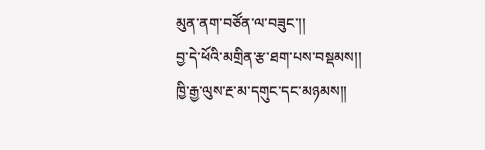མུན་ནག་བཙོན་ལ་བཟུང་།།
བྱ་དེ་ཕོའི་མགྲིན་རྩ་ཐག་པས་བསྡམས།།
ཁྱི་རྒྱ་ལུས་རྔ་མ་དགུང་དང་མཉམས།།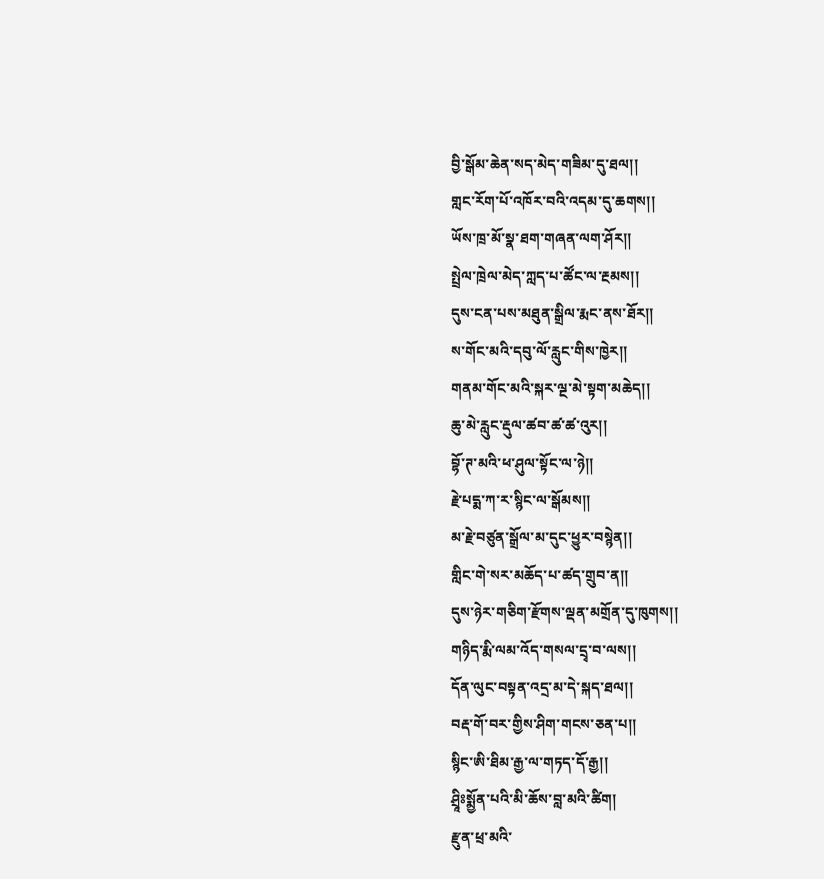བྱི་སྒོམ་ཆེན་སད་མེད་གཟིམ་དུ་ཐལ།།
གླང་རོག་པོ་འཁོར་བའི་འདམ་དུ་ཆགས།།
ཡོས་ཁྲ་མོ་སྣ་ཐག་གཞན་ལག་ཤོར།།
སྤྲེལ་ཁྲེལ་མེད་ཀླད་པ་ཚོང་ལ་རྔམས།།
དུས་ངན་པས་མཐུན་སྒྲིལ་རྨང་ནས་ཐོར།།
ས་གོང་མའི་དབུ་ལོ་རླུང་གིས་ཁྱེར།།
གནམ་གོང་མའི་སྐར་ལྔ་མེ་སྟག་མཆེད།།
ཆུ་མེ་རླུང་རྡུལ་ཚབ་ཚ་ཚ་འུར།།
བྷོ་ཊ་མའི་ཕ་ཤུལ་སྟོང་ལ་ཉེ།།
རྗེ་པདྨ་ཀ་ར་སྙིང་ལ་སྒོམས།།
མ་རྗེ་བཙུན་སྒྲོལ་མ་དུང་ཕྱུར་བསྙེན།།
གླིང་གེ་སར་མཆོད་པ་ཚད་གྲུབ་ན།།
དུས་ཉེར་གཅིག་རྫོགས་ལྡན་མགྲོན་དུ་ཁུགས།།
གཉིད་རྨི་ལམ་འོད་གསལ་དྲྭ་བ་ལས།།
དོན་ལུང་བསྟན་འདྲ་མ་དེ་སྐད་ཐལ།།
བརྡ་གོ་བར་གྱིས་ཤིག་གངས་ཅན་པ།།
སྙིང་ཨི་ཐིམ་རྒྱ་ལ་གཏད་དོ་རྒྱ།།
ཤྲཱིཿསྨྱོན་པའི་མི་ཆོས་བླ་མའི་ཚིག།
རྫུན་ཕྲ་མའི་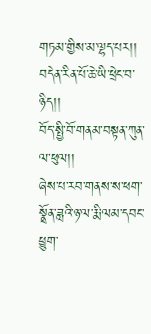གཏམ་གྱིས་མ་ལྷད་པར།།
བདེན་རིན་པོ་ཆེ་ཡི་ཕྲེང་བ་ཉིད།།
བོད་སྤྱི་བོ་གནམ་བསྟན་ཀུན་ལ་ཕུལ།།
ཞེས་པ་རབ་གནས་ས་ཕག་སྣྲོན་ཟླའི་ཉ་ལ་རྨི་ལམ་དབང་ཕྱུག་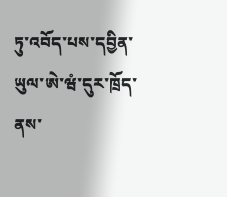ཏུ་འབོད་པས་དབྱིན་ཡུལ་ཨེ་ཝཾ་དུར་ཁྲོད་ནས་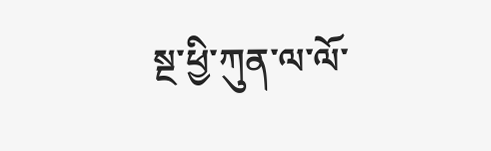སྔ་ཕྱི་ཀུན་ལ་ལོ་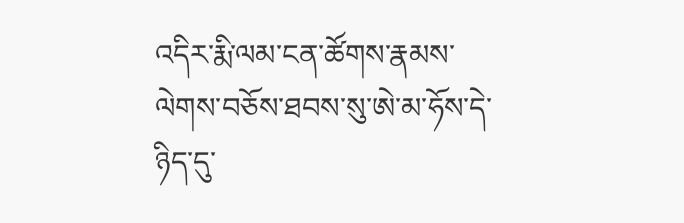འདིར་རྨི་ལམ་ངན་ཚོགས་རྣམས་ལེགས་བཅོས་ཐབས་སུ་ཨེ་མ་ཧོས་དེ་ཉིད་དུ་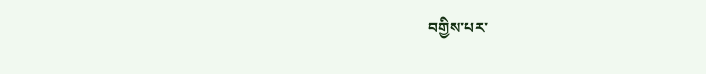བགྱིས་པར་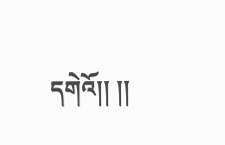དགེའོ།། །།